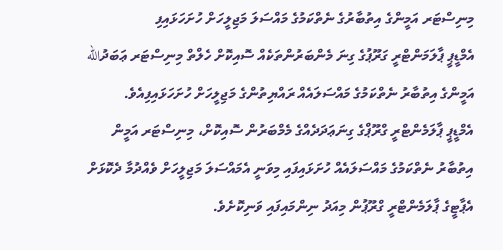މިނިސްޓަރ އަމީންގެ އިތުބާރުގެ ނެތްކަމުގެ މައްސަލަ މަޖިލީހަށް ހުށަހަޅައިފި
އެމްޑީޕީ ޕާލަމަންޓްރީ ގަރޫޕުގެ ގިނަ މެންބަރުންތަކެއް ސޮއިކޮށް ހެލްތް މިނިސްޓަރ ޢަބަދުالله އަމީންގެ އިތުބާރު ނެތްކަމުގެ މައްސަލައެއް ރައްޔިތުންގެ މަޖިލީހަށް ހުށަހަޅައިފިއެވެ.
އެމްޑީޕީ ޕާލަމެންޓްރީ ގްރޫޕްގެ ގިނަޢަދަދެއްގެ މެމްބަރުން ސޮއިކޮށް، މިނިސްޓަރ އަމީން އިތުބާރު ނެތްކަމުގެ މައްސަލައެއް ހުށަޅައިފައި މިވަނީ އެމައްސަލަ މަޖިލީހަށް ވެއްދުމާ ދެކޮޅަށް އެޕާޓީގެ ޕާލަމެންޓްރީ ގްރޫޕުން މިއަދު ނިންމައިފައި ވަނިކޮށެވެ.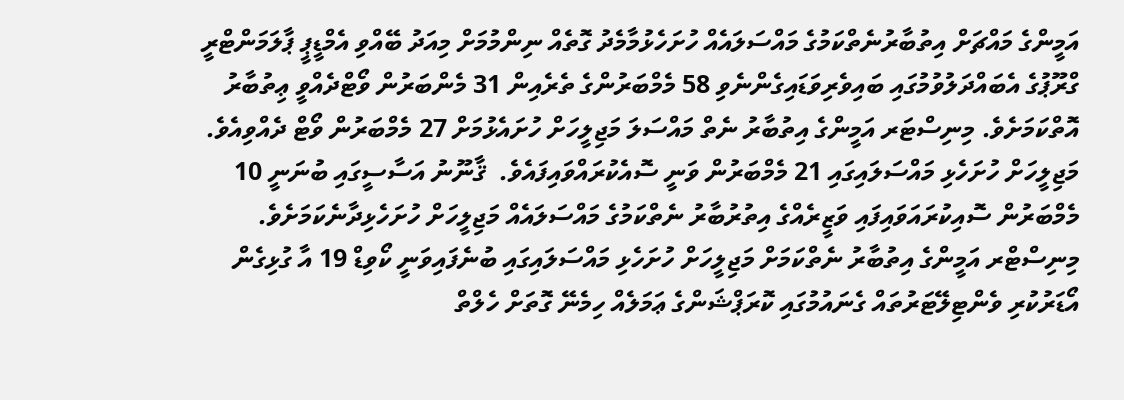އަމީންގެ މައްޗަށް އިތުބާރުނެތްކަމުގެ މައްސަލައެއް ހުށަހެޅުމާމެދު ގޮތެއް ނިންމުމަށް މިއަދު ބޭއްވި އެމްޑީޕީ ޕާލަމަންޓްރީ ގްރޫޕުގެ އެބައްދަލުވުމުގައި ބައިވެރިވަޑައިގެންނެވި 58 މެމްބަރުންގެ ތެރެއިން 31 މެންބަރުން ވޯޓްދެއްވީ ޢިތުބާރު އޮތްކަމަށެވެ. މިނިސްޓަރ އަމީންގެ އިތުބާރު ނެތް މައްސަލަ މަޖިލީހަށް ހުށައެޅުމަށް 27 މެމްބަރުން ވޯޓް ދެއްވިއެވެ. މަޖިލީހަށް ހުށަހެޅި މައްސަލައިގައި 21 މެމްބަރުން ވަނީ ސޮއެކުރައްވައިފައެވެ.  ޤާނޫނު އަސާސީގައި ބުނަނީ 10 މެމްބަރުން ސޮއިކުރައަވައިފައި ވަޒީރެއްގެ އިތުރުބާރު ނެތްކަމުގެ މައްސަލައެއް މަޖިލީހަށް ހުށަހެޅިދާނެކަމަށެވެ.
މިނިސްޓްރ އަމީންގެ އިތުބާރު ނެތްކަމަށް މަޖިލީހަށް ހުށަހެޅި މައްސަލައިގައި ބުނެފައިވަނީ ކޯވިޑް 19 އާ ގުޅިގެން އޯޑަރުކުރި ވެންޓިލޭޓަރުތައް ގެނައުމުގައި ކޮރަޕްޝަންގެ ޢަމަލެއް ހިމެނޭ ގޮތަށް ހެލްތް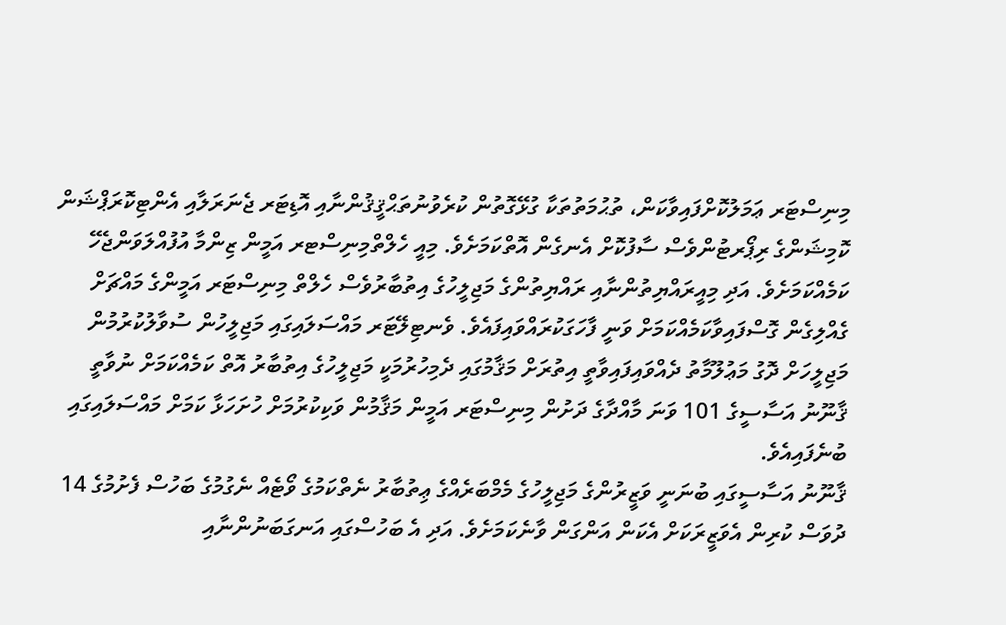މިނިސްޓަރ ޢަމަލުކޮށްފައިވާކަން، ތުޙުމަތުތަކާ ގުޅޭގޮތުން ކުރެވުނުތަޙްޤީޤުންނާއި އޮޑިޓަރ ޖެނަރަލާއި އެންޓިކޮރަޕްޝަން ކޮމިޝަންގެ ރިޕޯރޓުންވެސް ސާފުކޮށް އެނގެން އޮތްކަމަށެވެ. މިއީ ހެލްތްމިނިސްޓރ އަމީން ޒިންމާ އުފުއްލަވަންޖެހޭ ކަމެއްކަމަށެވެ. އަދި މިއީރައްޔިތުންނާއި ރައްޔިތުންގެ މަޖިލީހުގެ އިތުބާރުވެސް ހެލްތް މިނިސްޓަރ އަމީންގެ މައްޗަށް ގެއްލިގެން ގޮސްފައިވާކަމެއްކަމަށް ވަނީ ފާހަގަކުރައްވައިފައެވެ. ވެނޓިލޭޓަރ މައްސަލައިގައި މަޖިލީހުން ސުވާލުކުރުމުން މަޖިލީހަށް ދޮގު މަޢުލޫމާތު ދެއްވައިފައިވާތީ އިތުރަށް މަޤާމުގައި ދެމިހުރުމަކީ މަޖިލީހުގެ އިތުބާރު އޮތް ކަމެއްކަމަށް ނުވާތީ ޤާނޫނު އަސާސީގެ 101 ވަނަ މާއްދާގެ ދަށުން މިނިސްޓަރ އަމީން މަޤާމުން ވަކިކުރުމަށް ހުށަހަޅާ ކަމަށް މައްސަލައިގައި ބުނެފައިއެވެ.
ޤާނޫނު އަސާސީގައި ބުނަނީ ވަޒީރުންގެ މަޖިލީހުގެ މެމްބަރެއްގެ ޢިތުބާރު ނެތްކަމުގެ ވޯޓެއް ނެގުމުގެ ބަހުސް ފެށުމުގެ 14 ދުވަސް ކުރިން އެވަޒީރަކަށް އެކަން އަންގަން ވާނެކަމަށެވެ. އަދި އެ ބަހުސްގައި އަނގަބަނުންނާއި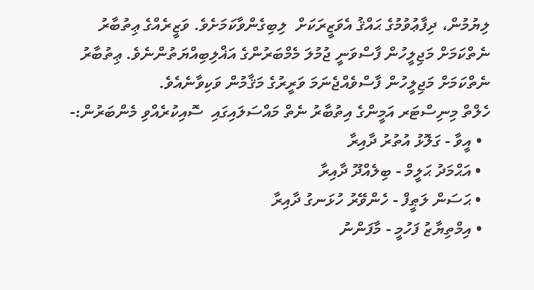ލިޔުމުން، ދިފާޢުވުމުގެ ޙައްޤު އެވަޒީރަކަށް  ލިބިގެންވާކަމަށެވެ. ވަޒީރެއްގެ ޢިތުބާރު ނެތްކަމަށް މަޖިލީހުން ފާސްވަނީ ޖުމުލަ މެމްބަރުންގެ އަޣްލިބިއްޔަތުންނެވެ. ޢިތުބާރު ނެތްކަމަށް މަޖިލީހުން ފާސްވެއްޖެނަމަ ވަރީރުގެ މަޤާމުން ވަކިވާނެއެވެ.
ހެލްތް މިނިސްޓަރ އަމީންގެ އިތުބާރު ނެތް މައްސަލައިގައި  ސޮއިކުރެއްވި މެންބަރުން:-
  • އީވާ - ގަލޮޅު އުތުރު ދާއިރާ
  • އަޙްމަދު ޙަލީމް - ބިލެއްދޫ ދާއިރާ
  • ޙަސަން ލަޠީފް - ހެންވޭރު ހުޅަނގު ދާއިރާ
  • އިމްތިޔާޒު ފަހުމީ - މާފަންނު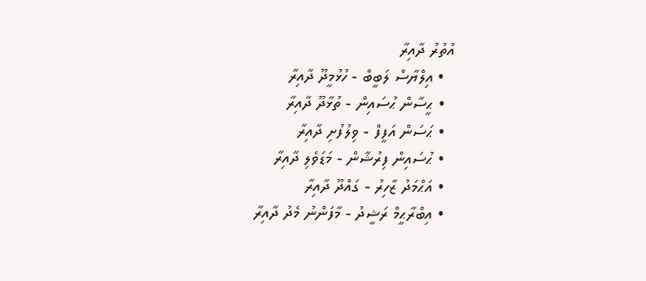އުތުރު ދާއިރާ
  • އިލްޔާސް ލަބީބް - ހުޅުމީދޫ ދާއިރާ
  • ޙީސާން ޙުސައިން - ތުޅާދޫ ދާއިރާ
  • ޙަސަން އަފީފް - ވިލުފުށި ދާއިރާ
  • ޙުސައިން ފިރުޝާން - މަޑަވެލި ދާއިރާ
  • އަޙްމަދު ޒާހިރު - ގައްދޫ ދާއިރާ
  • އިބްރާޙީމް ރަޝީދު - މާފަންނު މެދު ދާއިރާ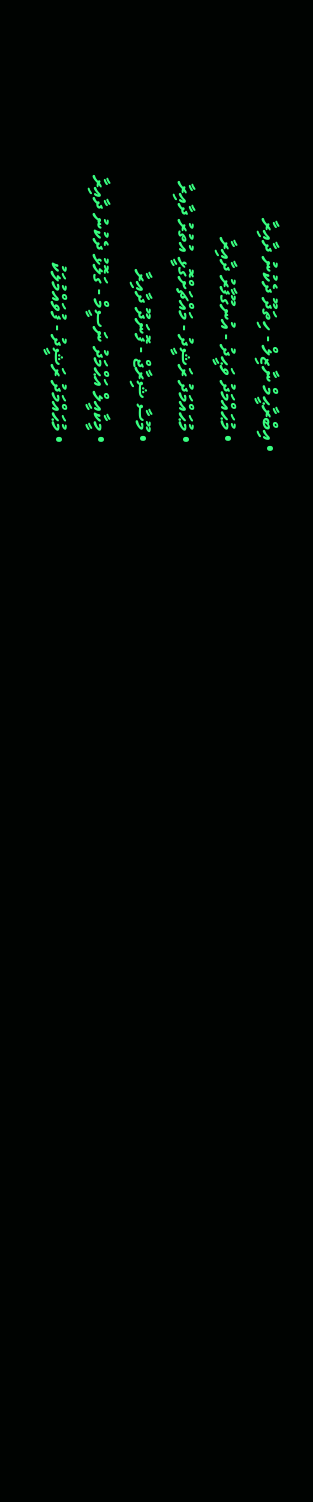• އިބްރާޙީމް ނާޒިލް - ހިތަދޫ ދެކުނު ދާއިރާ
  • މުޙައްމަދު ވަޙީދު - އުނގޫފާރު ދާއިރާ
  • މުޙައްމަދު ރަޝީދު - މައްޗަށްގޮޅީ އުތުރު ދާއިރާ
  • މޫސާ ޝިރާޖް - ފޮނަދޫ ދާއިރާ
  • މީކާއީލް އަޙްމަދު ނަސީމް - ގަލޮޅު ދެކުނު ދާއިރާ
  • މުޙައްމަދު ރަޝީދު - ފުވައްމުލަކު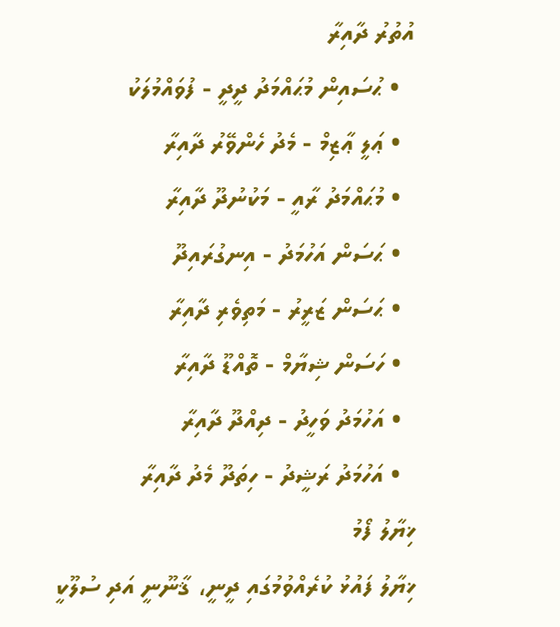އުތުރު ދާއިރާ
  • ޙުސައިން މުޙައްމަދު ދީދީ - ފުވައްމުލަކު
  • ޢަލީ ޢާޒިމް - މެދު ހެންވޭރު ދާއިރާ
  • މުޙައްމަދު ރާއީ - މަކުނުދޫ ދާއިރާ
  • ޙަސަން އަހުމަދު - އިނގުރައިދޫ
  • ޙަސަން ޒަރީރު - މަތިވެރި ދާއިރާ
  • ހަސަން ޝިޔާމް - ތޮއްޑޫ ދާއިރާ
  • އަހުމަދު ވަހީދު - ދިއްދޫ ދާއިރާ
  • އަހުމަދު ރަޝީދު - ހިތަދޫ މެދު ދާއިރާ
ޚިޔާލު ފޯމު
ޚިޔާލު ފައުޅު ކުރެއްވުމުގައި ދީނީ، ޤާނޫނީ އަދި ސުލޫކީ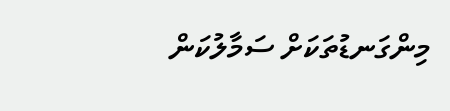މިންގަނޑުތަކަށް ސަމާލުކަން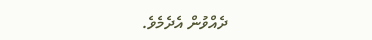ދެއްވުން އެދެމެވެ.